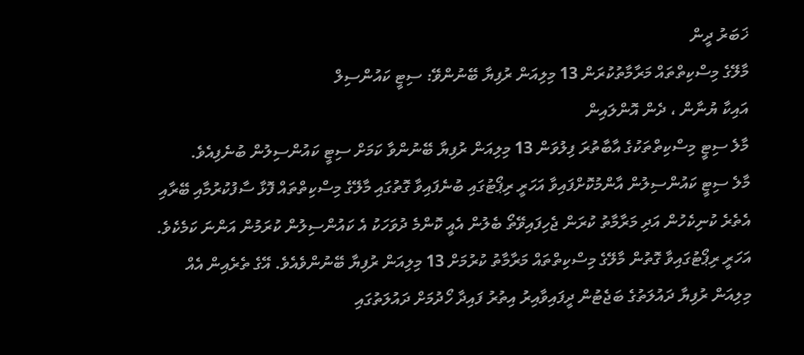ޚަބަރު ދީން
މާލޭގެ މިސްކިތްތައް މަރާމާތުކުރަން 13 މިލިއަން ރުފިޔާ ބޭނުންވޭ: ސިޓީ ކައުންސިލް
އައިކާ ޔުނާން ، ދެން އޮންލައިން
މާލެ ސިޓީ މިސްކިތްތަކުގެ އާބާތުރަ ފިލުވަން 13 މިލިއަން ރުފިޔާ ބޭނުންވާ ކަމަށް ސިޓީ ކައުންސިލުން ބުނެފިއެވެ.
މާލެ ސިޓީ ކައުންސިލުން އާންމުކޮށްފައިވާ އަހަރީ ރިޕޯޓުގައި ބުނެފައިވާ ގޮތުގައި މާލޭގެ މިސްކިތްތައް ފޮޅާ ސާފުކުރުމާއި ބޭރާއި އެތެރެ ކުނިކެހުން އަދި މަރާމާތު ކުރަން ޖެހިފައިވޭތޯ ބެލުން އެއީ ކޮންމެ ދުވަހަކު އެ ކައުންސިލުން ކުރަމުން އަންނަ ކަމެކެވެ.
އަހަރީ ރިޕޯޓުގައިވާ ގޮތުން މާލޭގެ މިސްކިތްތައް މަރާމާތު ކުރުމަށް 13 މިލިއަން ރުފިޔާ ބޭނުންވެއެވެ. އޭގެ ތެރެއިން އެއް މިލިއަން ރުފިޔާ ދައުލަތުގެ ބަޖެޓުން ދީފައިވާއިރު އިތުރު ފައިދާ ހޯދުމަށް ދައުލަތުގައި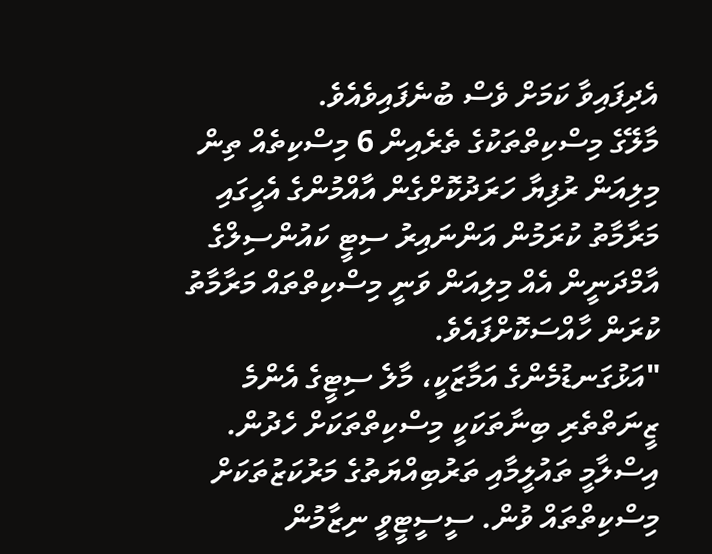އެދިފައިވާ ކަމަށް ވެސް ބުނެފައިވެއެވެ.
މާލޭގެ މިސްކިތްތަކުގެ ތެރެއިން 6 މިސްކިތެއް ތިން މިލިއަން ރުފިޔާ ހަރަދުކޮށްގެން އާއްމުންގެ އެހީގައި މަރާމާތު ކުރަމުން އަންނައިރު ސިޓީ ކައުންސިލްގެ އާމްދަނީން އެއް މިލިއަން ވަނީ މިސްކިތްތައް މަރާމާތު ކުރަން ހާއްސަކޮށްފައެވެ.
"އަޅުގަނޑުމެންގެ އަމާޒަކީ، މާލެ ސިޓީގެ އެންމެ ޒީނަތްތެރި ބިނާތަކަކީ މިސްކިތްތަކަށް ހެދުން. އިސްލާމީ ތައުލީމާއި ތަރުބިއްޔަތުގެ މަރުކަޒުތަކަށް މިސްކިތްތައް ވުން. ސީސީޓީވީ ނިޒާމުން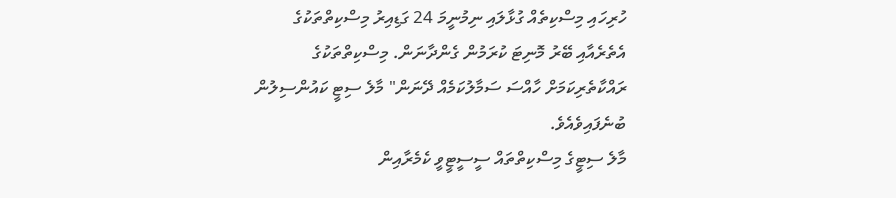ހުރިހައި މިސްކިތެއް ގުޅާލައި ނިމުނީމަ 24 ގަޑިއިރު މިސްކިތްތަކުގެ އެތެރެއާއި ބޭރު މޮނިޓަ ކުރަމުން ގެންދާނަން. މިސްކިތްތަކުގެ ރައްކާތެރިކަމަށް ހާއްސަ ސަމާލުކަމެއް ދޭނަން" މާލެ ސިޓީ ކައުންސިލުން ބުނެފައިވެއެވެ.
މާލެ ސިޓީގެ މިސްކިތްތައް ސީސީޓީވީ ކެމެރާއިން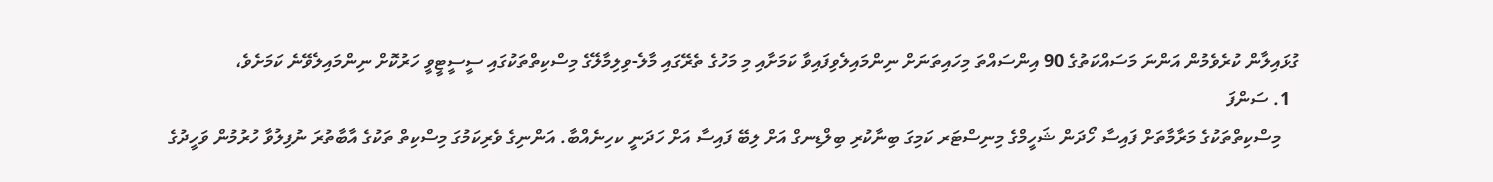ގުޅައިލާން ކުރެވެމުން އަންނަ މަސައްކަތުގެ 90 އިންސައްތަ މިހައިތަނަށް ނިންމައިލެވިފައިވާ ކަމަށާއި މި މަހުގެ ތެރޭގައި މާލެ-ވިލިމާލޭގެ މިސްކިތްތަކުގައި ސީސީޓީވީ ހަރުކޮށް ނިންމައިލެވޭނެ ކަމަށެވެ،
  1. ސަންފަ
    މިސްކިތްތަކުގެ މަރާމާތަށް ފައިސާ ހޯދަން ޝަހީމްގެ މިނިސްޓަރ ކަމިގަ ބިނާކުރި ބިލްޑިނގް އަށް ލިބޭ ފައިސާ އަށް ހަދަނީ ކހިނެއްބާ. އަންނިގެ ވެރިކަމުގަ މިސްކިތް ތަކުގެ އާބާތުރަ ނުފިލުވާ ހުރުމުން ވަހީދުގެ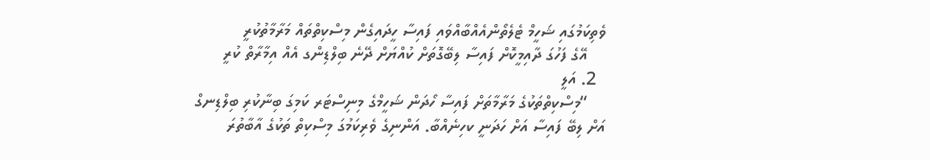ވެތިކަމުގައި ޝަހީމް ޓެލެތޯންއެއްބާއްވައި ފައިސާ ހީދައިގެން މިސްކިތްތައް މަރާމާތުކުރީ
    އޭގެ ފަހުގަ ދާއިމީކޮށް ފައިސާ ލިބޭގޮތަށް ކުއްޔަށް ދޭނެ ބިލްޑިންގ އެއް އިމާރާތް ކުރީ
  2. އަލީ
    “މިސްކިތްތަކުގެ މަރާމާތަށް ފައިސާ ހޯދަން ޝަހީމްގެ މިނިސްޓަރ ކަމިގަ ބިނާކުރި ބިލްޑިނގް އަށް ލިބޭ ފައިސާ އަށް ހަދަނީ ކހިނެއްބާ. އަންނިގެ ވެރިކަމުގަ މިސްކިތް ތަކުގެ އާބާތުރަ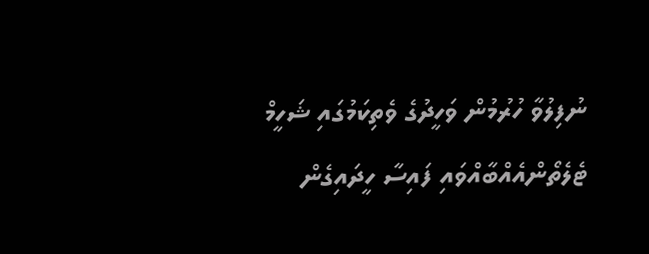ނުފިލުވާ ހުރުމުން ވަހީދުގެ ވެތިކަމުގައި ޝަހީމް ޓެލެތޯންއެއްބާއްވައި ފައިސާ ހީދައިގެން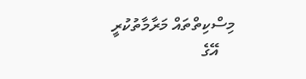މިސްކިތްތައް މަރާމާތުކުރީ
    އޭގެ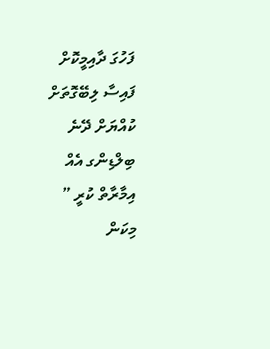ފަހުގަ ދާއިމީކޮށް ފައިސާ ލިބޭގޮތަށް ކުއްޔަށް ދޭނެ ބިލްޑިންގ އެއް އިމާރާތް ކުރީ ” މިކަން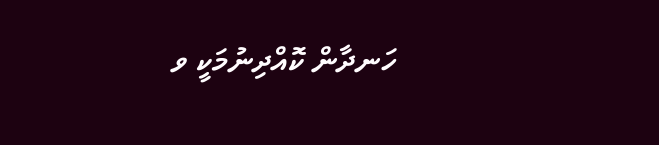ހަނދާން ކޮއްދިނުމަކީ ވ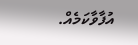އުފާވާކަމެއް.